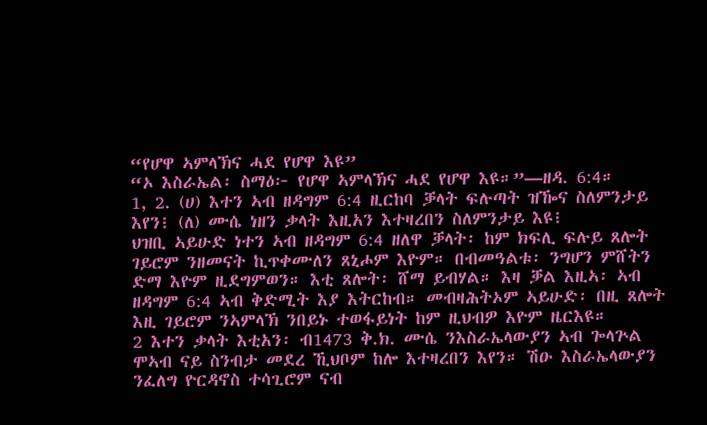“የሆዋ ኣምላኽና ሓደ የሆዋ እዩ”
“ኦ እስራኤል፡ ስማዕ፦ የሆዋ ኣምላኽና ሓደ የሆዋ እዩ።”—ዘዳ. 6:4።
1, 2. (ሀ) እተን ኣብ ዘዳግም 6:4 ዚርከባ ቓላት ፍሉጣት ዝዀና ስለምንታይ እየን፧ (ለ) ሙሴ ነዘን ቃላት እዚአን እተዛረበን ስለምንታይ እዩ፧
ህዝቢ ኣይሁድ ነተን ኣብ ዘዳግም 6:4 ዘለዋ ቓላት፡ ከም ክፍሊ ፍሉይ ጸሎት ገይሮም ንዘመናት ኪጥቀሙለን ጸኒሖም እዮም። በብመዓልቱ፡ ንግሆን ምሸትን ድማ እዮም ዚደግምወን። እቲ ጸሎት፡ ሸማ ይብሃል። እዛ ቓል እዚኣ፡ ኣብ ዘዳግም 6:4 ኣብ ቅድሚት እያ እትርከብ። መብዛሕትኦም ኣይሁድ፡ በዚ ጸሎት እዚ ገይሮም ንኣምላኽ ንበይኑ ተወፋይነት ከም ዚህብዎ እዮም ዜርእዩ።
2 እተን ቃላት እቲአን፡ ብ1473 ቅ.ክ. ሙሴ ንእስራኤላውያን ኣብ ጐላጕል ሞኣብ ናይ ስንብታ መደረ ኺህቦም ከሎ እተዛረበን እየን። ሽዑ እስራኤላውያን ንፈለግ ዮርዳኖስ ተሳጊሮም ናብ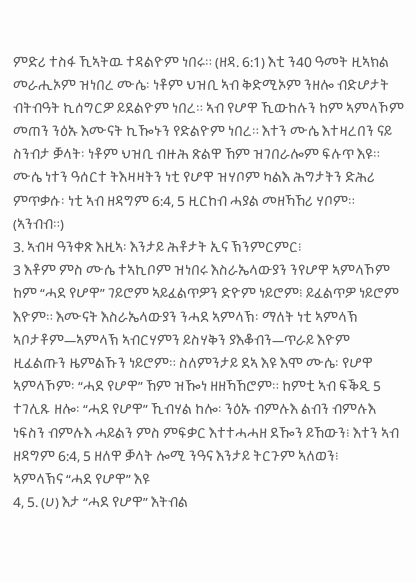ምድሪ ተስፋ ኺኣትዉ ተዳልዮም ነበሩ። (ዘዳ. 6:1) እቲ ን40 ዓመት ዚኣክል መራሒኦም ዝነበረ ሙሴ፡ ነቶም ህዝቢ ኣብ ቅድሚኦም ንዘሎ ብድሆታት ብትብዓት ኪሰግርዎ ይደልዮም ነበረ። ኣብ የሆዋ ኺውከሉን ከም ኣምላኾም መጠን ንዕኡ እሙናት ኪዀኑን የድልዮም ነበረ። እተን ሙሴ እተዛረበን ናይ ስንብታ ቓላት፡ ነቶም ህዝቢ ብዙሕ ጽልዋ ኸም ዝገበራሎም ፍሉጥ እዩ። ሙሴ ነተን ዓሰርተ ትእዛዛትን ነቲ የሆዋ ዝሃቦም ካልእ ሕግታትን ድሕሪ ምጥቃሱ፡ ነቲ ኣብ ዘዳግም 6:4, 5 ዚርከብ ሓያል መዘኻኸሪ ሃቦም። (ኣንብብ።)
3. ኣብዛ ዓንቀጽ እዚኣ፡ እንታይ ሕቶታት ኢና ኽንምርምር፧
3 እቶም ምስ ሙሴ ተኣኪቦም ዝነበሩ እስራኤላውያን ንየሆዋ ኣምላኾም ከም “ሓደ የሆዋ” ገይሮም ኣይፈልጥዎን ድዮም ነይሮም፧ ይፈልጥዎ ነይሮም እዮም። እሙናት እስራኤላውያን ንሓደ ኣምላኽ፡ ማለት ነቲ ኣምላኽ ኣቦታቶም—ኣምላኽ ኣብርሃምን ይስሃቅን ያእቆብን—ጥራይ እዮም ዚፈልጡን ዜምልኹን ነይሮም። ስለምንታይ ደኣ እዩ እሞ ሙሴ፡ የሆዋ ኣምላኾም፡ “ሓደ የሆዋ” ኸም ዝዀነ ዘዘኻኸሮም። ከምቲ ኣብ ፍቕዲ 5 ተገሊጹ ዘሎ፡ “ሓደ የሆዋ” ኺብሃል ከሎ፡ ንዕኡ ብምሉእ ልብን ብምሉእ ነፍስን ብምሉእ ሓይልን ምስ ምፍቃር እተተሓሓዘ ደዀን ይኸውን፧ እተን ኣብ ዘዳግም 6:4, 5 ዘለዋ ቓላት ሎሚ ንዓና እንታይ ትርጉም ኣለወን፧
ኣምላኽና “ሓደ የሆዋ” እዩ
4, 5. (ሀ) እታ “ሓደ የሆዋ” እትብል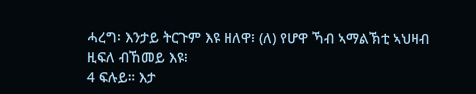ሓረግ፡ እንታይ ትርጉም እዩ ዘለዋ፧ (ለ) የሆዋ ኻብ ኣማልኽቲ ኣህዛብ ዚፍለ ብኸመይ እዩ፧
4 ፍሉይ። እታ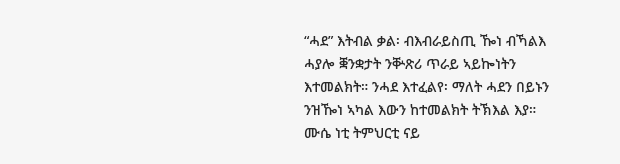“ሓደ” እትብል ቃል፡ ብእብራይስጢ ዀነ ብኻልእ ሓያሎ ቛንቋታት ንቝጽሪ ጥራይ ኣይኰነትን እተመልክት። ንሓደ እተፈልየ፡ ማለት ሓደን በይኑን ንዝዀነ ኣካል እውን ከተመልክት ትኽእል እያ። ሙሴ ነቲ ትምህርቲ ናይ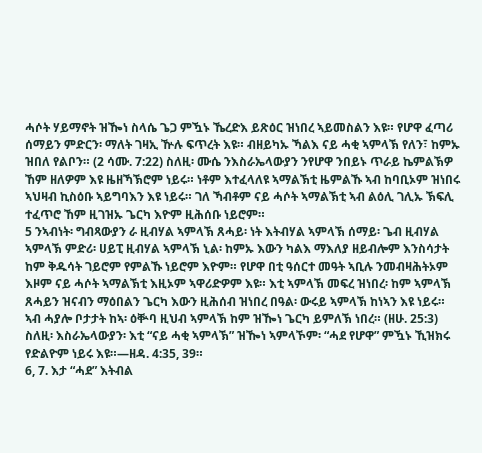ሓሶት ሃይማኖት ዝዀነ ስላሴ ጌጋ ምዃኑ ኼረድእ ይጽዕር ዝነበረ ኣይመስልን እዩ። የሆዋ ፈጣሪ ሰማይን ምድርን፡ ማለት ገዛኢ ዅሉ ፍጥረት እዩ። ብዘይካኡ ኻልእ ናይ ሓቂ ኣምላኽ የለን፣ ከምኡ ዝበለ የልቦን። (2 ሳሙ. 7:22) ስለዚ፡ ሙሴ ንእስራኤላውያን ንየሆዋ ንበይኑ ጥራይ ኬምልኽዎ ኸም ዘለዎም እዩ ዜዘኻኽሮም ነይሩ። ነቶም እተፈላለዩ ኣማልኽቲ ዜምልኹ ኣብ ከባቢኦም ዝነበሩ ኣህዛብ ኪስዕቡ ኣይግባእን እዩ ነይሩ። ገለ ኻብቶም ናይ ሓሶት ኣማልኽቲ ኣብ ልዕሊ ገሊኡ ኽፍሊ ተፈጥሮ ኸም ዚገዝኡ ጌርካ እዮም ዚሕሰቡ ነይሮም።
5 ንኣብነት፡ ግብጻውያን ራ ዚብሃል ኣምላኽ ጸሓይ፡ ነት እትብሃል ኣምላኽ ሰማይ፡ ጌብ ዚብሃል ኣምላኽ ምድሪ፡ ሀይፒ ዚብሃል ኣምላኽ ኒል፡ ከምኡ እውን ካልእ ማእለያ ዘይብሎም እንስሳታት ከም ቅዱሳት ገይሮም የምልኹ ነይሮም እዮም። የሆዋ በቲ ዓሰርተ መዓት ኣቢሉ ንመብዛሕትኦም እዞም ናይ ሓሶት ኣማልኽቲ እዚኦም ኣዋሪድዎም እዩ። እቲ ኣምላኽ መፍረ ዝነበረ፡ ከም ኣምላኽ ጸሓይን ዝናብን ማዕበልን ጌርካ እውን ዚሕሰብ ዝነበረ በዓል፡ ውሩይ ኣምላኽ ከነኣን እዩ ነይሩ። ኣብ ሓያሎ ቦታታት ከኣ፡ ዕቝባ ዚህብ ኣምላኽ ከም ዝዀነ ጌርካ ይምለኽ ነበረ። (ዘሁ. 25:3) ስለዚ፡ እስራኤላውያን፡ እቲ “ናይ ሓቂ ኣምላኽ” ዝዀነ ኣምላኾም፡ “ሓደ የሆዋ” ምዃኑ ኺዝክሩ የድልዮም ነይሩ እዩ።—ዘዳ. 4:35, 39።
6, 7. እታ “ሓደ” እትብል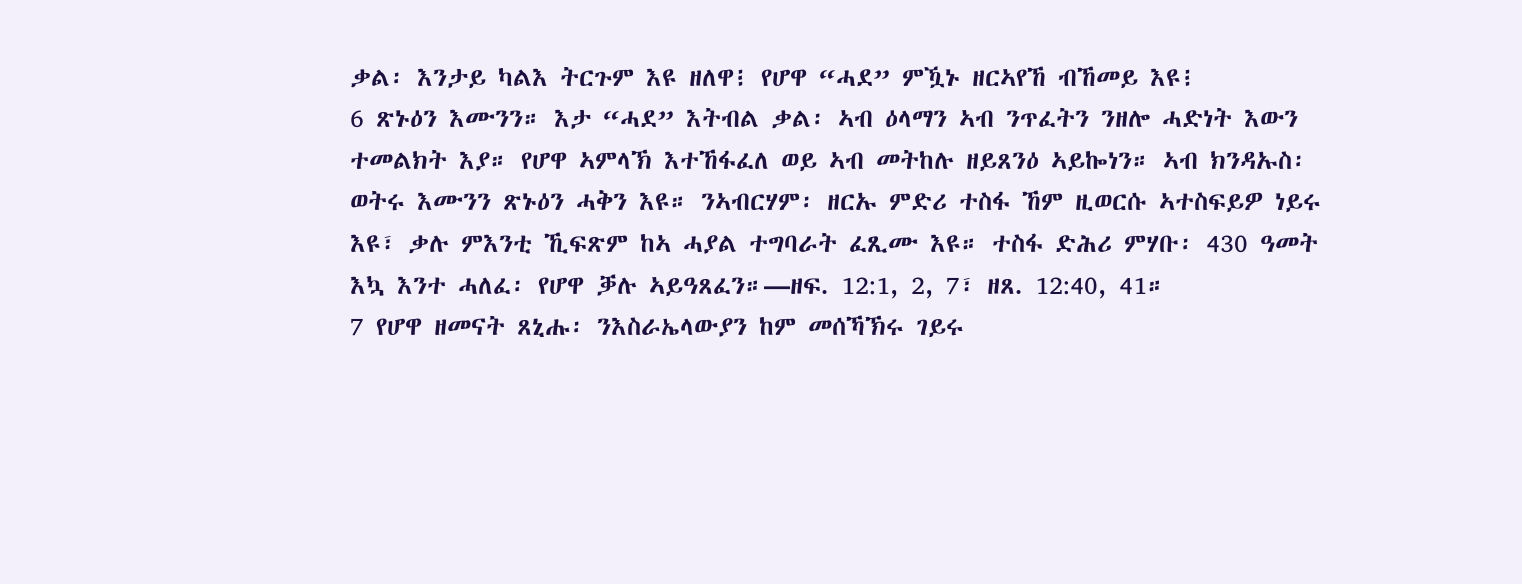ቃል፡ እንታይ ካልእ ትርጉም እዩ ዘለዋ፧ የሆዋ “ሓደ” ምዃኑ ዘርኣየኸ ብኸመይ እዩ፧
6 ጽኑዕን እሙንን። እታ “ሓደ” እትብል ቃል፡ ኣብ ዕላማን ኣብ ንጥፈትን ንዘሎ ሓድነት እውን ተመልክት እያ። የሆዋ ኣምላኽ እተኸፋፈለ ወይ ኣብ መትከሉ ዘይጸንዕ ኣይኰነን። ኣብ ክንዳኡስ፡ ወትሩ እሙንን ጽኑዕን ሓቅን እዩ። ንኣብርሃም፡ ዘርኡ ምድሪ ተስፋ ኸም ዚወርሱ ኣተስፍይዎ ነይሩ እዩ፣ ቃሉ ምእንቲ ኺፍጽም ከኣ ሓያል ተግባራት ፈጺሙ እዩ። ተስፋ ድሕሪ ምሃቡ፡ 430 ዓመት እኳ እንተ ሓለፈ፡ የሆዋ ቓሉ ኣይዓጸፈን።—ዘፍ. 12:1, 2, 7፣ ዘጸ. 12:40, 41።
7 የሆዋ ዘመናት ጸኒሑ፡ ንእስራኤላውያን ከም መሰኻኽሩ ገይሩ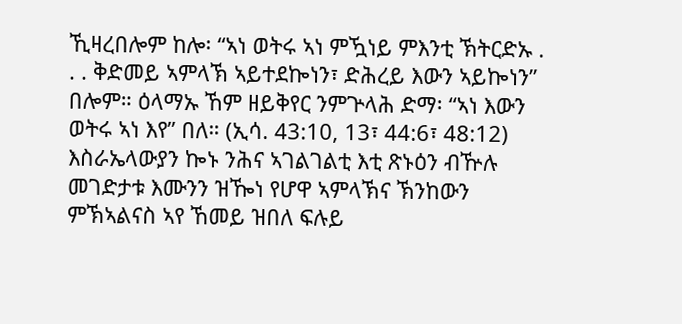ኺዛረበሎም ከሎ፡ “ኣነ ወትሩ ኣነ ምዃነይ ምእንቲ ኽትርድኡ . . . ቅድመይ ኣምላኽ ኣይተደኰነን፣ ድሕረይ እውን ኣይኰነን” በሎም። ዕላማኡ ኸም ዘይቅየር ንምጕላሕ ድማ፡ “ኣነ እውን ወትሩ ኣነ እየ” በለ። (ኢሳ. 43:10, 13፣ 44:6፣ 48:12) እስራኤላውያን ኰኑ ንሕና ኣገልገልቲ እቲ ጽኑዕን ብዅሉ መገድታቱ እሙንን ዝዀነ የሆዋ ኣምላኽና ኽንከውን ምኽኣልናስ ኣየ ኸመይ ዝበለ ፍሉይ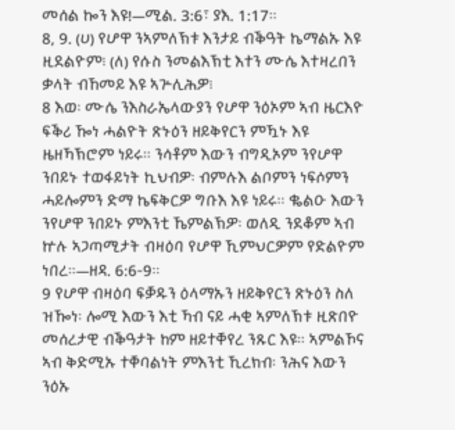መሰል ኰን እዩ!—ሚል. 3:6፣ ያእ. 1:17።
8, 9. (ሀ) የሆዋ ንኣምለኽቱ እንታይ ብቕዓት ኬማልኡ እዩ ዚደልዮም፧ (ለ) የሱስ ንመልእኽቲ እተን ሙሴ እተዛረበን ቃላት ብኸመይ እዩ ኣጕሊሕዎ፧
8 እወ፡ ሙሴ ንእስራኤላውያን የሆዋ ንዕኦም ኣብ ዜርእዮ ፍቕሪ ዀነ ሓልዮት ጽኑዕን ዘይቅየርን ምዃኑ እዩ ዜዘኻኽሮም ነይሩ። ንሳቶም እውን ብግዲኦም ንየሆዋ ንበይኑ ተወፋይነት ኪህብዎ፡ ብምሉእ ልቦምን ነፍሶምን ሓይሎምን ድማ ኬፍቅርዎ ግቡእ እዩ ነይሩ። ቈልዑ እውን ንየሆዋ ንበይኑ ምእንቲ ኼምልኽዎ፡ ወለዲ ንደቆም ኣብ ኵሉ ኣጋጣሚታት ብዛዕባ የሆዋ ኺምህርዎም የድልዮም ነበረ።—ዘዳ. 6:6-9።
9 የሆዋ ብዛዕባ ፍቓዱን ዕላማኡን ዘይቅየርን ጽኑዕን ስለ ዝዀነ፡ ሎሚ እውን እቲ ኻብ ናይ ሓቂ ኣምለኽቱ ዚጽበዮ መሰረታዊ ብቕዓታት ከም ዘይተቐየረ ንጹር እዩ። ኣምልኾና ኣብ ቅድሚኡ ተቐባልነት ምእንቲ ኺረክብ፡ ንሕና እውን ንዕኡ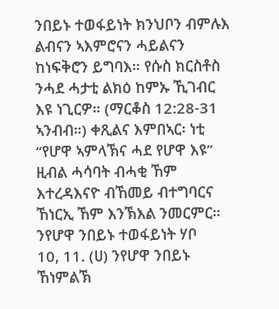ንበይኑ ተወፋይነት ክንህቦን ብምሉእ ልብናን ኣእምሮናን ሓይልናን ከነፍቅሮን ይግባእ። የሱስ ክርስቶስ ንሓደ ሓታቲ ልክዕ ከምኡ ኺገብር እዩ ነጊርዎ። (ማርቆስ 12:28-31 ኣንብብ።) ቀጺልና እምበኣር፡ ነቲ “የሆዋ ኣምላኽና ሓደ የሆዋ እዩ” ዚብል ሓሳባት ብሓቂ ኸም እተረዳእናዮ ብኸመይ ብተግባርና ኸነርኢ ኸም እንኽእል ንመርምር።
ንየሆዋ ንበይኑ ተወፋይነት ሃቦ
10, 11. (ሀ) ንየሆዋ ንበይኑ ኸነምልኽ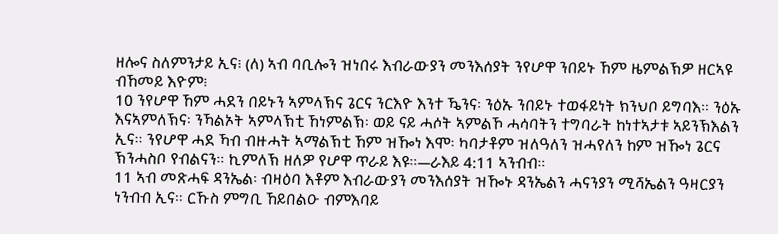ዘሎና ስለምንታይ ኢና፧ (ለ) ኣብ ባቢሎን ዝነበሩ እብራውያን መንእሰያት ንየሆዋ ንበይኑ ኸም ዜምልኽዎ ዘርኣዩ ብኸመይ እዮም፧
10 ንየሆዋ ኸም ሓደን በይኑን ኣምላኽና ጌርና ንርእዮ እንተ ዄንና፡ ንዕኡ ንበይኑ ተወፋይነት ክንህቦ ይግባእ። ንዕኡ እናኣምለኽና፡ ንኻልኦት ኣምላኽቲ ኸነምልኽ፡ ወይ ናይ ሓሶት ኣምልኾ ሓሳባትን ተግባራት ከነተኣታቱ ኣይንኽእልን ኢና። ንየሆዋ ሓደ ኻብ ብዙሓት ኣማልኽቲ ኸም ዝዀነ እሞ፡ ካባታቶም ዝለዓለን ዝሓየለን ከም ዝዀነ ጌርና ኽንሓስቦ የብልናን። ኪምለኽ ዘለዎ የሆዋ ጥራይ እዩ።—ራእይ 4:11 ኣንብብ።
11 ኣብ መጽሓፍ ዳንኤል፡ ብዛዕባ እቶም እብራውያን መንእሰያት ዝዀኑ ዳንኤልን ሓናንያን ሚሻኤልን ዓዛርያን ነንብብ ኢና። ርኹስ ምግቢ ኸይበልዑ ብምእባይ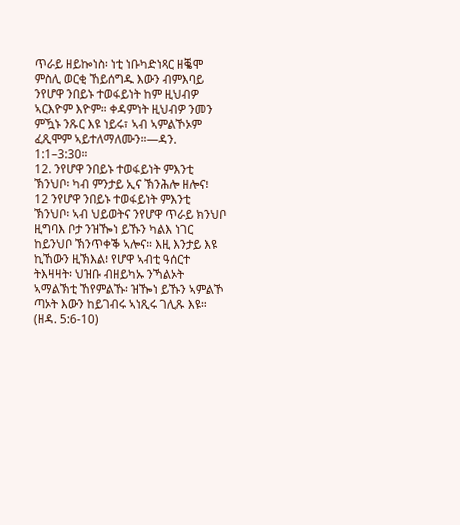ጥራይ ዘይኰነስ፡ ነቲ ነቡካድነጻር ዘቘሞ ምስሊ ወርቂ ኸይሰግዱ እውን ብምእባይ ንየሆዋ ንበይኑ ተወፋይነት ከም ዚህብዎ ኣርእዮም እዮም። ቀዳምነት ዚህብዎ ንመን ምዃኑ ንጹር እዩ ነይሩ፣ ኣብ ኣምልኾኦም ፈጺሞም ኣይተለማለሙን።—ዳን. 1:1–3:30።
12. ንየሆዋ ንበይኑ ተወፋይነት ምእንቲ ኽንህቦ፡ ካብ ምንታይ ኢና ኽንሕሎ ዘሎና፧
12 ንየሆዋ ንበይኑ ተወፋይነት ምእንቲ ኽንህቦ፡ ኣብ ህይወትና ንየሆዋ ጥራይ ክንህቦ ዚግባእ ቦታ ንዝዀነ ይኹን ካልእ ነገር ከይንህቦ ኽንጥቀቕ ኣሎና። እዚ እንታይ እዩ ኪኸውን ዚኽእል፧ የሆዋ ኣብቲ ዓሰርተ ትእዛዛት፡ ህዝቡ ብዘይካኡ ንኻልኦት ኣማልኽቲ ኸየምልኹ፡ ዝዀነ ይኹን ኣምልኾ ጣኦት እውን ከይገብሩ ኣነጺሩ ገሊጹ እዩ። (ዘዳ. 5:6-10)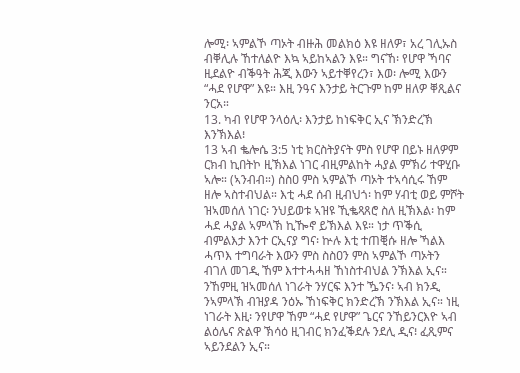ሎሚ፡ ኣምልኾ ጣኦት ብዙሕ መልክዕ እዩ ዘለዎ፣ አረ ገሊኡስ ብቐሊሉ ኸተለልዮ እኳ ኣይከኣልን እዩ። ግናኸ፡ የሆዋ ኻባና ዚደልዮ ብቕዓት ሕጂ እውን ኣይተቐየረን፣ እወ፡ ሎሚ እውን “ሓደ የሆዋ” እዩ። እዚ ንዓና እንታይ ትርጉም ከም ዘለዎ ቐጺልና ንርአ።
13. ካብ የሆዋ ንላዕሊ፡ እንታይ ከነፍቅር ኢና ኽንድረኽ እንኽእል፧
13 ኣብ ቈሎሴ 3:5 ነቲ ክርስትያናት ምስ የሆዋ በይኑ ዘለዎም ርክብ ኪበትኮ ዚኽእል ነገር ብዚምልከት ሓያል ምኽሪ ተዋሂቡ ኣሎ። (ኣንብብ።) ስስዐ ምስ ኣምልኾ ጣኦት ተኣሳሲሩ ኸም ዘሎ ኣስተብህል። እቲ ሓደ ሰብ ዚብህጎ፡ ከም ሃብቲ ወይ ምሾት ዝኣመሰለ ነገር፡ ንህይወቱ ኣዝዩ ኺቈጻጸሮ ስለ ዚኽእል፡ ከም ሓደ ሓያል ኣምላኽ ኪዀኖ ይኽእል እዩ። ነታ ጥቕሲ ብምልእታ እንተ ርኢናያ ግና፡ ኵሉ እቲ ተጠቒሱ ዘሎ ኻልእ ሓጥእ ተግባራት እውን ምስ ስስዐን ምስ ኣምልኾ ጣኦትን ብገለ መገዲ ኸም እተተሓሓዘ ኸነስተብህል ንኽእል ኢና። ንኸምዚ ዝኣመሰለ ነገራት ንሃርፍ እንተ ዄንና፡ ኣብ ክንዲ ንኣምላኽ ብዝያዳ ንዕኡ ኸነፍቅር ክንድረኽ ንኽእል ኢና። ነዚ ነገራት እዚ፡ ንየሆዋ ኸም “ሓደ የሆዋ” ጌርና ንኸይንርእዮ ኣብ ልዕሌና ጽልዋ ኽሳዕ ዚገብር ክንፈቕደሉ ንደሊ ዲና፧ ፈጺምና ኣይንደልን ኢና።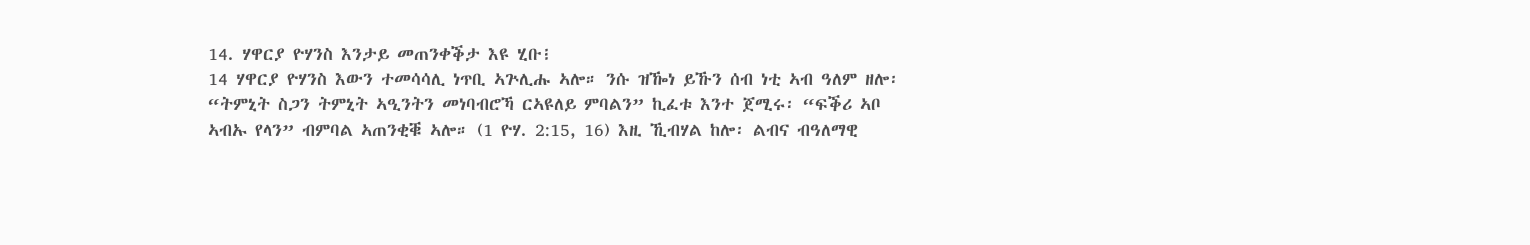14. ሃዋርያ ዮሃንስ እንታይ መጠንቀቕታ እዩ ሂቡ፧
14 ሃዋርያ ዮሃንስ እውን ተመሳሳሊ ነጥቢ ኣጕሊሑ ኣሎ። ንሱ ዝዀነ ይኹን ሰብ ነቲ ኣብ ዓለም ዘሎ፡ “ትምኒት ስጋን ትምኒት ኣዒንትን መነባብሮኻ ርኣዩለይ ምባልን” ኪፈቱ እንተ ጀሚሩ፡ “ፍቕሪ ኣቦ ኣብኡ የላን” ብምባል ኣጠንቂቑ ኣሎ። (1 ዮሃ. 2:15, 16) እዚ ኺብሃል ከሎ፡ ልብና ብዓለማዊ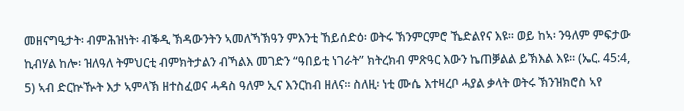መዘናግዒታት፡ ብምሕዝነት፡ ብቕዲ ኽዳውንትን ኣመለኻኽዓን ምእንቲ ኸይሰድዕ፡ ወትሩ ኽንምርምሮ ኼድልየና እዩ። ወይ ከኣ፡ ንዓለም ምፍታው ኪብሃል ከሎ፡ ዝለዓለ ትምህርቲ ብምክትታልን ብኻልእ መገድን “ዓበይቲ ነገራት” ክትረክብ ምጽዓር እውን ኬጠቓልል ይኽእል እዩ። (ኤር. 45:4, 5) ኣብ ድርኵዂት እታ ኣምላኽ ዘተስፈወና ሓዳስ ዓለም ኢና እንርከብ ዘለና። ስለዚ፡ ነቲ ሙሴ እተዛረቦ ሓያል ቃላት ወትሩ ኽንዝክሮስ ኣየ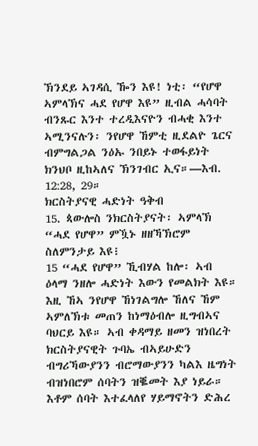ኽንደይ ኣገዳሲ ዀን እዩ! ነቲ፡ “የሆዋ ኣምላኽና ሓደ የሆዋ እዩ” ዚብል ሓሳባት ብንጹር እንተ ተረዲእናዮን ብሓቂ እንተ ኣሚንናሉን፡ ንየሆዋ ኸምቲ ዚደልዮ ጌርና ብምግልጋል ንዕኡ ንበይኑ ተወፋይነት ክንህቦ ዚከኣለና ኽንገብር ኢና።—እብ. 12:28, 29።
ክርስትያናዊ ሓድነት ዓቅብ
15. ጳውሎስ ንክርስትያናት፡ ኣምላኽ “ሓደ የሆዋ” ምዃኑ ዘዘኻኽሮም ስለምንታይ እዩ፧
15 “ሓደ የሆዋ” ኺብሃል ከሎ፡ ኣብ ዕላማ ንዘሎ ሓድነት እውን የመልክት እዩ። እዚ ኸኣ ንየሆዋ ኸነገልግሎ ኸለና ኸም ኣምለኽቱ መጠን ከነማዕብሎ ዚግብኣና ባህርይ እዩ። ኣብ ቀዳማይ ዘመን ዝነበረት ክርስትያናዊት ጉባኤ ብኣይሁድን ብግሪኻውያንን ብሮማውያንን ካልእ ዜግነት ብዝነበሮም ሰባትን ዝቘመት እያ ነይራ። እቶም ሰባት እተፈላለየ ሃይማኖትን ድሕረ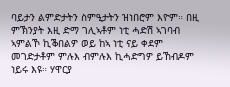ባይታን ልምድታትን ስምዒታትን ዝነበሮም እዮም። በዚ ምኽንያት እዚ ድማ ገሊኣቶም ነቲ ሓድሽ ኣገባብ ኣምልኾ ኪቕበልዎ ወይ ከኣ ነቲ ናይ ቀደም መገድታቶም ምሉእ ብምሉእ ኪሓድግዎ ይኸብዶም ነይሩ እዩ። ሃዋርያ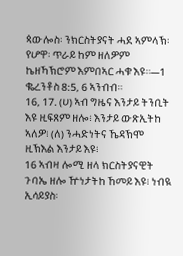ጳውሎስ፡ ንክርስትያናት ሓደ ኣምላኽ፡ የሆዋ፡ ጥራይ ከም ዘለዎም ኬዘኻኽሮም እምበኣር ሓቁ እዩ።—1 ቈረንቶስ 8:5, 6 ኣንብብ።
16, 17. (ሀ) ኣብ ግዜና እንታይ ትንቢት እዩ ዚፍጸም ዘሎ፧ እንታይ ውጽኢትከ ኣለዎ፧ (ለ) ንሓድነትና ኼዳኽሞ ዚኽእል እንታይ እዩ፧
16 ኣብዛ ሎሚ ዘላ ክርስትያናዊት ጉባኤ ዘሎ ዅነታትከ ኸመይ እዩ፧ ነብዪ ኢሳይያስ፡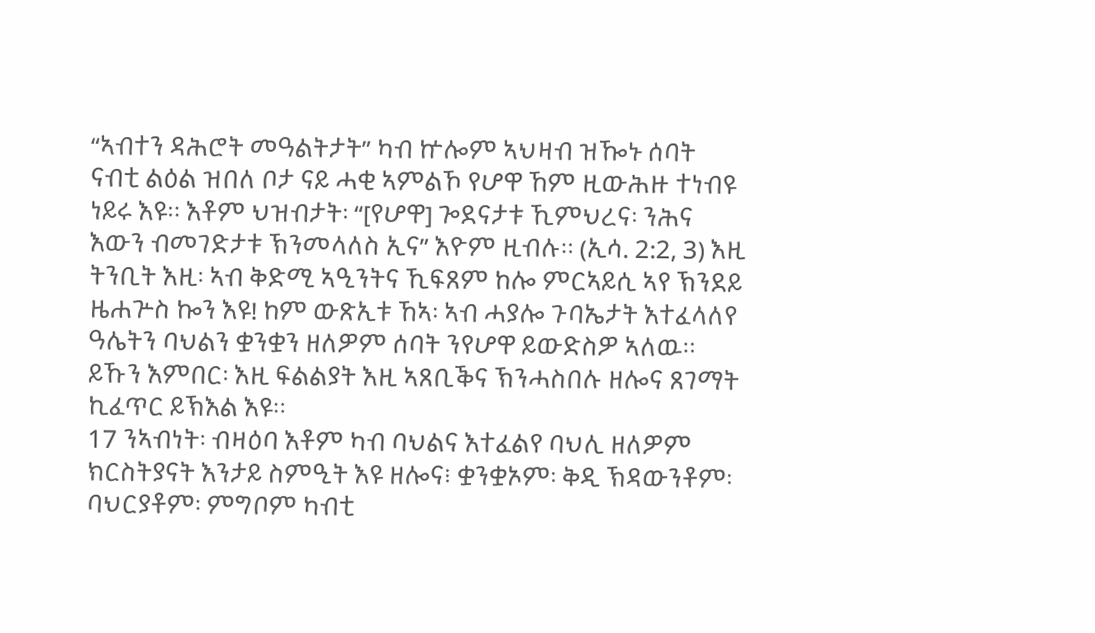“ኣብተን ዳሕሮት መዓልትታት” ካብ ኵሎም ኣህዛብ ዝዀኑ ሰባት ናብቲ ልዕል ዝበለ ቦታ ናይ ሓቂ ኣምልኾ የሆዋ ኸም ዚውሕዙ ተነብዩ ነይሩ እዩ። እቶም ህዝብታት፡ “[የሆዋ] ጐደናታቱ ኺምህረና፡ ንሕና እውን ብመገድታቱ ኽንመላለስ ኢና” እዮም ዚብሉ። (ኢሳ. 2:2, 3) እዚ ትንቢት እዚ፡ ኣብ ቅድሚ ኣዒንትና ኺፍጸም ከሎ ምርኣይሲ ኣየ ኽንደይ ዜሐጕስ ኰን እዩ! ከም ውጽኢቱ ኸኣ፡ ኣብ ሓያሎ ጉባኤታት እተፈላለየ ዓሌትን ባህልን ቋንቋን ዘለዎም ሰባት ንየሆዋ ይውድስዎ ኣለዉ። ይኹን እምበር፡ እዚ ፍልልያት እዚ ኣጸቢቕና ኽንሓስበሉ ዘሎና ጸገማት ኪፈጥር ይኽእል እዩ።
17 ንኣብነት፡ ብዛዕባ እቶም ካብ ባህልና እተፈልየ ባህሊ ዘለዎም ክርስትያናት እንታይ ስምዒት እዩ ዘሎና፧ ቋንቋኦም፡ ቅዲ ኽዳውንቶም፡ ባህርያቶም፡ ምግቦም ካብቲ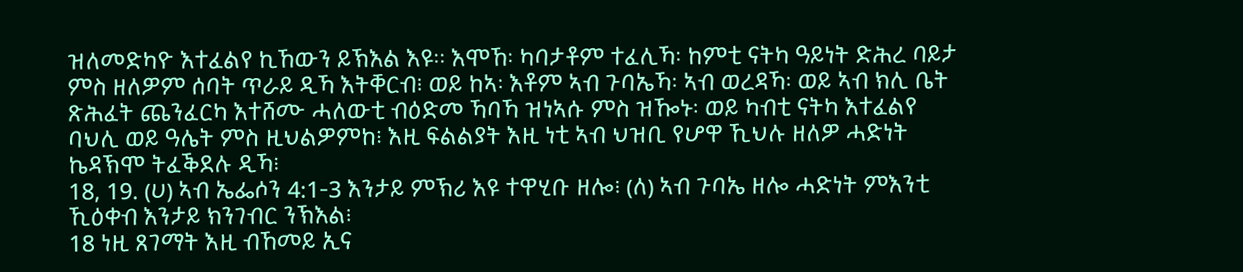ዝለመድካዮ እተፈልየ ኪኸውን ይኽእል እዩ። እሞኸ፡ ካባታቶም ተፈሊኻ፡ ከምቲ ናትካ ዓይነት ድሕረ ባይታ ምስ ዘለዎም ሰባት ጥራይ ዲኻ እትቐርብ፧ ወይ ከኣ፡ እቶም ኣብ ጉባኤኻ፡ ኣብ ወረዳኻ፡ ወይ ኣብ ክሊ ቤት ጽሕፈት ጨንፈርካ እተሸሙ ሓለውቲ ብዕድመ ኻባኻ ዝነኣሱ ምስ ዝዀኑ፡ ወይ ካብቲ ናትካ እተፈልየ ባህሊ ወይ ዓሌት ምስ ዚህልዎምከ፧ እዚ ፍልልያት እዚ ነቲ ኣብ ህዝቢ የሆዋ ኺህሉ ዘለዎ ሓድነት ኬዳኽሞ ትፈቕደሉ ዲኻ፧
18, 19. (ሀ) ኣብ ኤፌሶን 4:1-3 እንታይ ምኽሪ እዩ ተዋሂቡ ዘሎ፧ (ለ) ኣብ ጉባኤ ዘሎ ሓድነት ምእንቲ ኺዕቀብ እንታይ ክንገብር ንኽእል፧
18 ነዚ ጸገማት እዚ ብኸመይ ኢና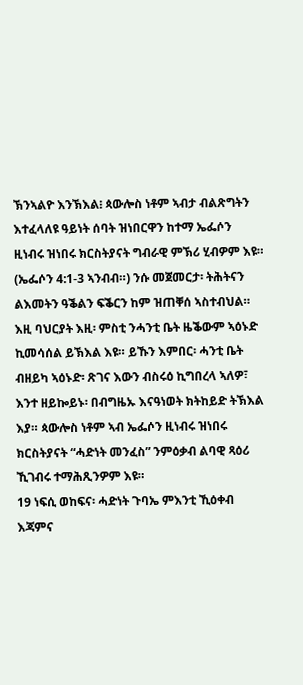ኽንኣልዮ እንኽእል፧ ጳውሎስ ነቶም ኣብታ ብልጽግትን እተፈላለዩ ዓይነት ሰባት ዝነበርዋን ከተማ ኤፌሶን ዚነብሩ ዝነበሩ ክርስትያናት ግብራዊ ምኽሪ ሂብዎም እዩ። (ኤፌሶን 4:1-3 ኣንብብ።) ንሱ መጀመርታ፡ ትሕትናን ልእመትን ዓቕልን ፍቕርን ከም ዝጠቐሰ ኣስተብህል። እዚ ባህርያት እዚ፡ ምስቲ ንሓንቲ ቤት ዜቕውም ኣዕኑድ ኪመሳሰል ይኽእል እዩ። ይኹን እምበር፡ ሓንቲ ቤት ብዘይካ ኣዕኑድ፡ ጽገና እውን ብስሩዕ ኪግበረላ ኣለዎ፣ እንተ ዘይኰይኑ፡ በብግዜኡ እናዓነወት ክትከይድ ትኽእል እያ። ጳውሎስ ነቶም ኣብ ኤፌሶን ዚነብሩ ዝነበሩ ክርስትያናት “ሓድነት መንፈስ” ንምዕቃብ ልባዊ ጻዕሪ ኺገብሩ ተማሕጺንዎም እዩ።
19 ነፍሲ ወከፍና፡ ሓድነት ጉባኤ ምእንቲ ኺዕቀብ እጃምና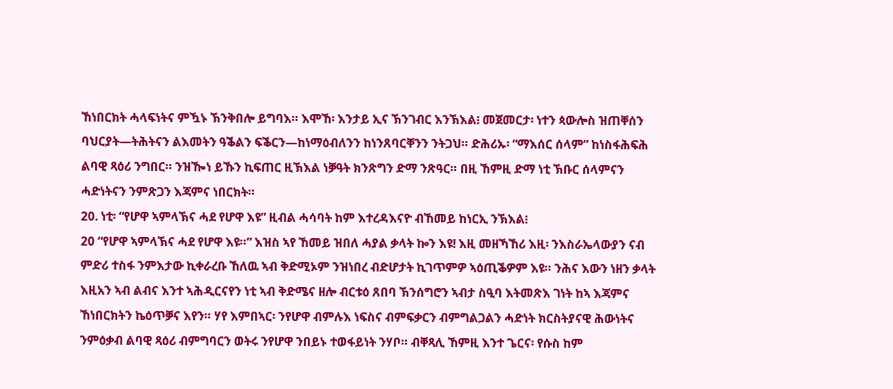ኸነበርክት ሓላፍነትና ምዃኑ ኽንቅበሎ ይግባእ። እሞኸ፡ እንታይ ኢና ኽንገብር እንኽእል፧ መጀመርታ፡ ነተን ጳውሎስ ዝጠቐሰን ባህርያት—ትሕትናን ልእመትን ዓቕልን ፍቕርን—ከነማዕብለንን ከነንጸባርቐንን ንትጋህ። ድሕሪኡ፡ “ማእሰር ሰላም” ከነስፋሕፍሕ ልባዊ ጻዕሪ ንግበር። ንዝዀነ ይኹን ኪፍጠር ዚኽእል ነቓዓት ክንጽግን ድማ ንጽዓር። በዚ ኸምዚ ድማ ነቲ ኽቡር ሰላምናን ሓድነትናን ንምጽጋን እጃምና ነበርክት።
20. ነቲ፡ “የሆዋ ኣምላኽና ሓደ የሆዋ እዩ” ዚብል ሓሳባት ከም እተረዳእናዮ ብኸመይ ከነርኢ ንኽእል፧
20 “የሆዋ ኣምላኽና ሓደ የሆዋ እዩ።” እዝስ ኣየ ኸመይ ዝበለ ሓያል ቃላት ኰን እዩ! እዚ መዘኻኸሪ እዚ፡ ንእስራኤላውያን ናብ ምድሪ ተስፋ ንምእታው ኪቀራረቡ ኸለዉ ኣብ ቅድሚኦም ንዝነበረ ብድሆታት ኪገጥምዎ ኣዕጢቕዎም እዩ። ንሕና እውን ነዘን ቃላት እዚአን ኣብ ልብና እንተ ኣሕዲርናየን ነቲ ኣብ ቅድሜና ዘሎ ብርቱዕ ጸበባ ኽንሰግሮን ኣብታ ስዒባ እትመጽእ ገነት ከኣ እጃምና ኸነበርክትን ኬዕጥቓና እየን። ሃየ እምበኣር፡ ንየሆዋ ብምሉእ ነፍስና ብምፍቃርን ብምግልጋልን ሓድነት ክርስትያናዊ ሕውነትና ንምዕቃብ ልባዊ ጻዕሪ ብምግባርን ወትሩ ንየሆዋ ንበይኑ ተወፋይነት ንሃቦ። ብቐጻሊ ኸምዚ እንተ ጌርና፡ የሱስ ከም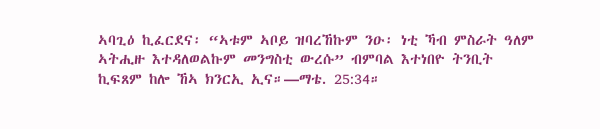ኣባጊዕ ኪፈርደና፡ “ኣቱም ኣቦይ ዝባረኸኩም ንዑ፡ ነቲ ኻብ ምስራት ዓለም ኣትሒዙ እተዳለወልኩም መንግስቲ ውረሱ” ብምባል እተነበዮ ትንቢት ኪፍጸም ከሎ ኸኣ ክንርኢ ኢና።—ማቴ. 25:34።